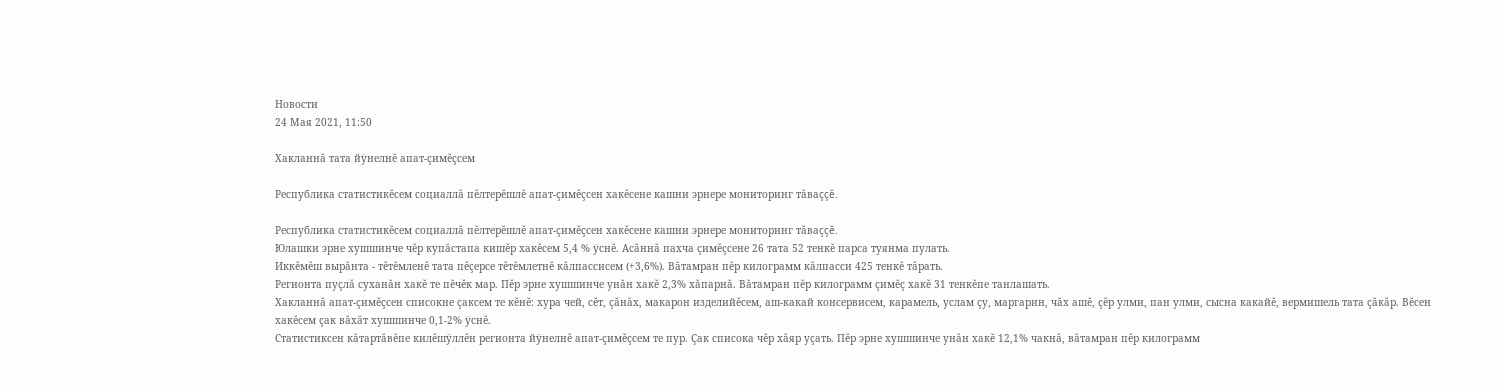Новости
24 Мая 2021, 11:50

Хакланнă тата йÿнелнĕ апат-çимĕçсем

Республика статистикĕсем социаллă пĕлтерĕшлĕ апат-çимĕçсен хакĕсене кашни эрнере мониторинг тăваççĕ.

Республика статистикĕсем социаллă пĕлтерĕшлĕ апат-çимĕçсен хакĕсене кашни эрнере мониторинг тăваççĕ.
Юлашки эрне хушшинче чĕр купăстапа кишĕр хакĕсем 5‚4 % ÿснĕ. Асăннă пахча çимĕçсене 26 тата 52 тенкĕ парса туянма пулать.
Иккĕмĕш вырăнта - тĕтĕмленĕ тата пĕçерсе тĕтĕмлетнĕ кăлпассисем (+3‚6%). Вăтамран пĕр килограмм кăлпасси 425 тенкĕ тăрать.
Регионта пуçлă суханăн хакĕ те пĕчĕк мар. Пĕр эрне хушшинче унăн хакĕ 2‚3% хăпарнă. Вăтамран пĕр килограмм çимĕç хакĕ 31 тенкĕпе танлашать.
Хакланнă апат-çимĕçсен списокне çаксем те кĕнĕ: хура чей‚ сĕт‚ çăнăх‚ макарон изделийĕсем‚ аш-какай консервисем‚ карамель‚ услам çу‚ маргарин‚ чăх ашĕ‚ çĕр улми‚ пан улми‚ сысна какайĕ‚ вермишель тата çăкăр. Вĕсен хакĕсем çак вăхăт хушшинче 0‚1-2% ÿснĕ.
Статистиксен кăтартăвĕпе килĕшÿллĕн регионта йÿнелнĕ апат-çимĕçсем те пур. Çак списока чĕр хăяр уçать. Пĕр эрне хушшинче унăн хакĕ 12‚1% чакнă‚ вăтамран пĕр килограмм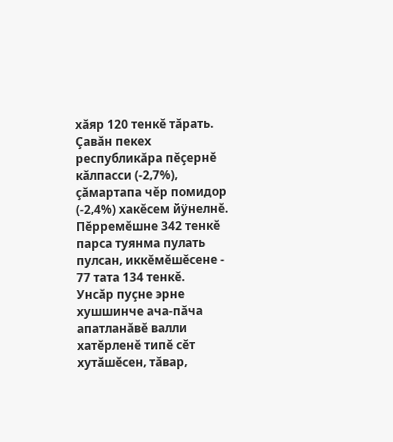хăяр 120 тенкĕ тăрать. Çавăн пекех республикăра пĕçернĕ кăлпасси (-2‚7%)‚ çăмартапа чĕр помидор (-2‚4%) хакĕсем йÿнелнĕ. Пĕрремĕшне 342 тенкĕ парса туянма пулать пулсан‚ иккĕмĕшĕсене - 77 тата 134 тенкĕ.
Унсăр пуçне эрне хушшинче ача-пăча апатланăвĕ валли хатĕрленĕ типĕ сĕт хутăшĕсен‚ тăвар‚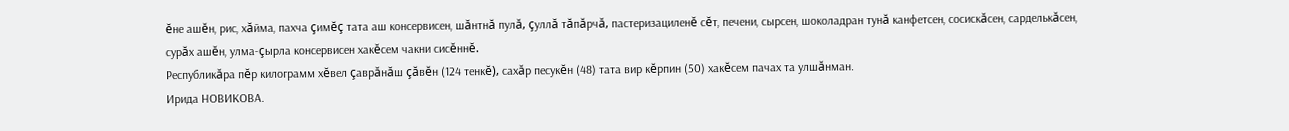ĕне ашĕн‚ рис‚ хăйма‚ пахча çимĕç тата аш консервисен‚ шăнтнă пулă‚ çуллă тăпăрчă‚ пастеризациленĕ сĕт‚ печени‚ сырсен‚ шоколадран тунă канфетсен‚ сосискăсен‚ сарделькăсен‚ сурăх ашĕн‚ улма-çырла консервисен хакĕсем чакни сисĕннĕ.
Республикăра пĕр килограмм хĕвел çаврăнăш çăвĕн (124 тенкĕ)‚ сахăр песукĕн (48) тата вир кĕрпин (50) хакĕсем пачах та улшăнман.
Ирида НОВИКОВА.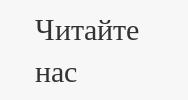Читайте нас